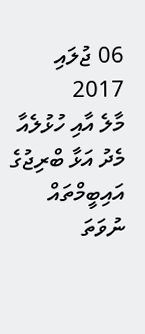06 ޖުލައި 2017
މާލެ އާއި ހުޅުލެއާ މެދު އަޅާ ބްރިޖުގެ އައިބީމްތައް ނުވަތަ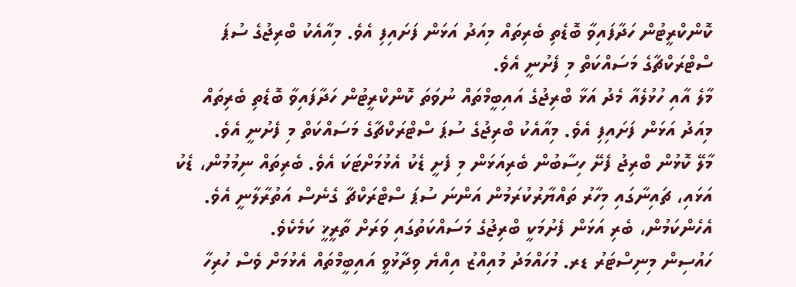ކޮންކްރީޓުން ހަދާފައިވާ ބޮޑެތި ބެރިތައް މިއަދު އަޅަން ފަށައިފި އެވެ. މިއާއެކު ބްރިޖުގެ ސުޕަ ސްޓްރަކްޗާގެ މަސައްކަތް މި ފެށުނީ އެވެ.
މާލެ އާއި ހުޅުލެއާ މެދު އަޅާ ބްރިޖުގެ އައިބީމްތައް ނުވަތަ ކޮންކްރީޓުން ހަދާފައިވާ ބޮޑެތި ބެރިތައް މިއަދު އަޅަން ފަށައިފި އެވެ. މިއާއެކު ބްރިޖުގެ ސުޕަ ސްޓްރަކްޗާގެ މަސައްކަތް މި ފެށުނީ އެވެ.
މާލޭ ކޮޅުން ބްރިޖު ފެށޭ ހިސާބުން ބެރިއަޅަން މި ފެށީ ޑެކު އެޅުމަށްޓަކަ އެވެ. ބެރިތައް ނިމުމުން، ޑެކު އަޅައި، ޗައިނާގައި މިހާރު ތައްޔާރުކުރަމުން އަންނަ ސުޕަ ސްޓްރަކްޗާ ގެނެސް އަތުރާލާނީ އެވެ. އެހެންކަމުން، ބެރި އަޅަން ފެށުމަކީ ބްރިޖުގެ މަސައްކަތުގައި ވަރަށް ތާރީޚީ ކަމެކެވެ.
ހައުސިން މިނިސްޓަރު ޑރ. މުހައްމަދު މުއިއްޒު އިއްޔެ ވިދާޅުވީ އައިބީމްތައް އެޅުމަށް ވެސް ހުރިހާ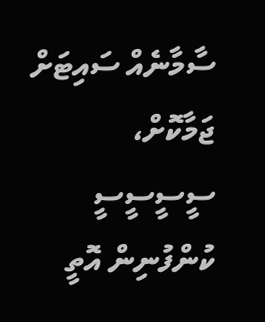ސާމާނެއް ސައިޓަށް ޖަމާކޮށް، ސީސީސީސީ ކުންފުނިން އޮތީ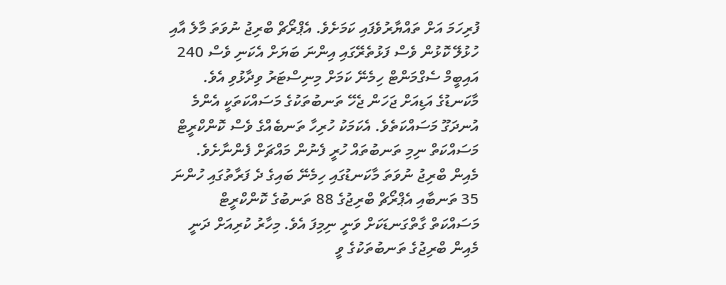ފުރިހަމަ އަށް ތައްޔާރުވެފައި ކަމަށެވެ. އެޕްރޯޗް ބްރިޖު ނުވަތަ މާލެ އާއި ހުޅުލޭ ކޮޅުން ވެސް ފަޅުތެރޭގައި އިންނަ ބަޔަށް އެކަނި ވެސް 240 އައިބީމް ސެގްމަންޓް ހިމެނޭ ކަމަށް މިނިސްޓަރު ވިދާޅުވި އެވެ.
މާކަނޑުގެ އަޑިއަށް ޖަހަން ޖެހޭ ތަނބުތަކުގެ މަސައްކަތަކީ އެންމެ އުނދަގޫ މަސައްކަތެވެ. އެކަމަކު ހުރިހާ ތަނބެއްގެ ވެސް ކޮންކްރީޓް މަސައްކަތް ނިމި ތަނބުތައް ހުރީ ފެނުން މައްޗަށް ފެންނާށެވެ.
މެއިން ބްރިޖު ނުވަތަ މާކަނޑުގައި ހިމެނޭ ބައިގެ ދެ ފަރާތުގައި ހުންނަ 35 ތަނބާއި އެޕްރޯޗް ބްރިޖުގެ 88 ތަނބުގެ ކޮންކްރީޓް މަސައްކަތް ގާތްގަނޑަކަށް ވަނީ ނިމިފަ އެވެ. މިހާރު ކުރިއަށް ދަނީ މެއިން ބްރިޖުގެ ތަނބުތަކުގެ ވީ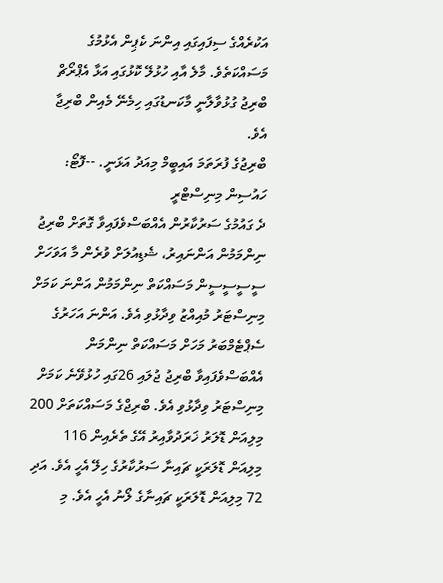އަކުރެއްގެ ސިފައިގައި އިންނަ ކެޕިން އެޅުމުގެ މަސައްކަތެވެ. މާލެ އާއި ހުޅުލޭ ކޮޅުގައި އަޅާ އެޕްރޯޗް ބްރިޖު ގުޅުވާލާނީ މާކަނޑުގައި ހިމެނޭ މެއިން ބްރިޖާ އެވެ.
ބްރިޖުގެ ފުރަތަމަ އައިބީމް މިއަދު އަޅަނީ. --ފޮޓޯ: ހައުސިން މިނިސްޓްރީ
ދެ ގައުމުގެ ސަރުކާރުން އެއްބަސްވެފައިވާ ގޮތަށް ބްރިޖު ނިންމަމުން އަންނައިރު، ޝެޑިއުލަށް ވުރެން މާ އަވަހަށް ސީސީސީސީން މަސައްކަތް ނިންމަމުން އަންނަ ކަމަށް މިނިސްޓަރު މުއިއްޒު ވިދާޅުވި އެވެ. އަންނަ އަހަރުގެ ސެޕްޓެމްބަރު މަހަށް މަސައްކަތް ނިންމަން އެއްބަސްވެފައިވާ ބްރިޖު ޖުލައި 26ގައި ހުޅުވޭނެ ކަމަށް މިނިސްޓަރު ވިދާޅުވި އެވެ. ބްރިޖްގެ މަސައްކަތަށް 200 މިލިއަން ޑޮލަރު ޚަރަދުވާއިރު އޭގެ ތެރެއިން 116 މިލިއަން ޑޮލަރަކީ ޗައިނާ ސަރުކާރުގެ ހިލޭ އެހީ އެވެ. އަދި 72 މިލިއަން ޑޮލަރަކީ ޗައިނާގެ ލޯނު އެހީ އެވެ. މި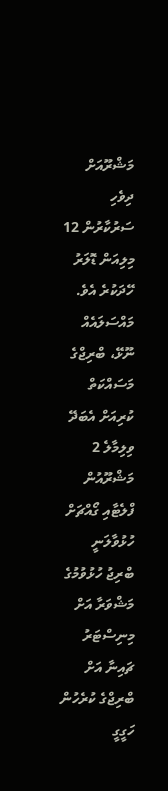މަޝްރޫއަށް ދިވެހި ސަރުކާރުން 12 މިލިއަން ޑޮލަރު ހޭދަކުރެ އެވެ.
މައްސަލައެއް ނޫޅޭ، ބްރިޖްގެ މަސައްކަތް ކުރިއަށް އެބަދޭ
ވިލިމާލެ 2 މަޝްރޫއުން ފްލެޓާއި ގޯއްޗަށް ހުޅުވާލަނީ
ބްރިޖު ހުޅުވުމުގެ މަޝްވަރާ އަށް މިނިސްޓަރު ޗައިނާ އަށް
ބްރިޖްގެ ކުރެހުން ހަގީގީ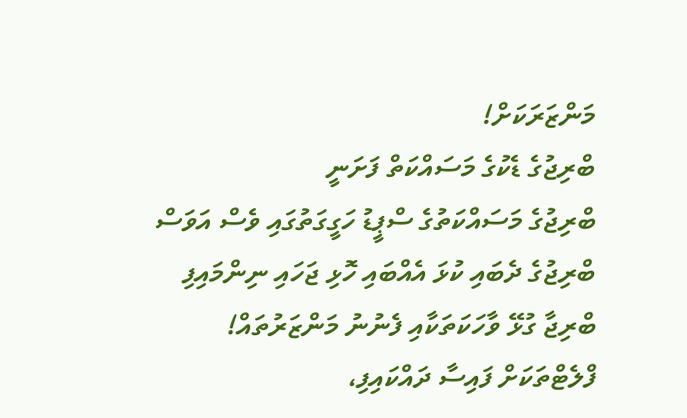މަންޒަރަކަށް!
ބްރިޖުގެ ޑެކުގެ މަސައްކަތް ފަށަނީ
ބްރިޖުގެ މަސައްކަތުގެ ސްޕީޑު ހަގީގަތުގައި ވެސް އަވަސް
ބްރިޖުގެ ދެބައި ކުޅަ އެއްބައި ހޮޅި ޖަހައި ނިންމައިފި
ބްރިޖާ ގުޅޭ ވާހަކަތަކާއި ފެނުނު މަންޒަރުތައް!
ފްލެޓްތަކަށް ފައިސާ ދައްކައިފި،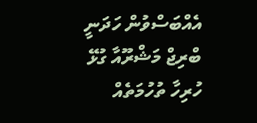އެއްބަސްވުން ހަދަނީ
ބްރިޖް މަޝްރޫއާ ގުޅޭ ހުރިހާ ތުހުމަތެއް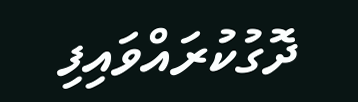ދޮގުކުރައްވައިފި